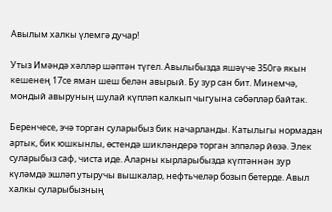Авылым халкы үлемгә дучар!

Утыз Имәндә хәлләр шәптән түгел. Авылыбызда яшәүче 350гә якын кешенең 17се яман шеш белән авырый. Бу зур сан бит. Минемчә, мондый авыруның шулай күпләп калкып чыгуына сәбәпләр байтак.

Беренчесе, эчә торган суларыбыз бик начарланды. Катылыгы нормадан артык, бик юшкынлы, өстендә шикләндерә торган элпәләр йөзә. Элек суларыбыз саф, чиста иде. Аларны кырларыбызда күптәннән зур күләмдә эшләп утыручы вышкалар, нефтьчеләр бозып бетерде. Авыл халкы суларыбызның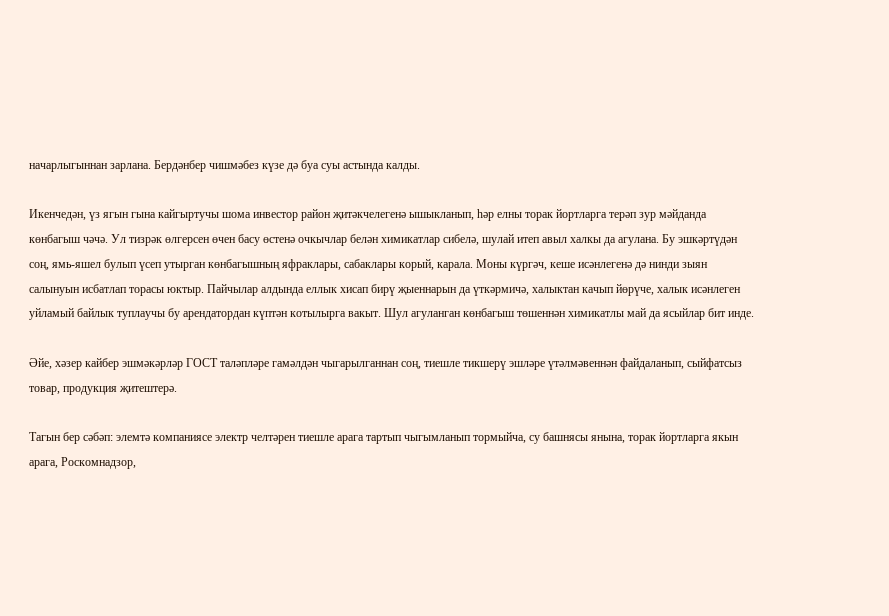начарлыгыннан зарлана. Бердәнбер чишмәбез күзе дә буа суы астында калды.

Икенчедән, үз ягын гына кайгыртучы шома инвестор район җитәкчелегенә ышыкланып, һәр елны торак йортларга терәп зур мәйданда көнбагыш чәчә. Ул тизрәк өлгерсен өчен басу өстенә очкычлар белән химикатлар сибелә, шулай итеп авыл халкы да агулана. Бу эшкәртүдән соң, ямь-яшел булып үсеп утырган көнбагышның яфраклары, сабаклары корый, карала. Моны күргәч, кеше исәнлегенә дә нинди зыян салынуын исбатлап торасы юктыр. Пайчылар алдында еллык хисап бирү җыеннарын да үткәрмичә, халыктан качып йөрүче, халык исәнлеген уйламый байлык туплаучы бу арендатордан күптән котылырга вакыт. Шул агуланган көнбагыш төшеннән химикатлы май да ясыйлар бит инде.

Әйе, хәзер кайбер эшмәкәрләр ГОСТ таләпләре гамәлдән чыгарылганнан соң, тиешле тикшерү эшләре үтәлмәвеннән файдаланып, сыйфатсыз товар, продукция җитештерә.

Тагын бер сәбәп: элемтә компаниясе электр челтәрен тиешле арага тартып чыгымланып тормыйча, су башнясы янына, торак йортларга якын арага, Роскомнадзор,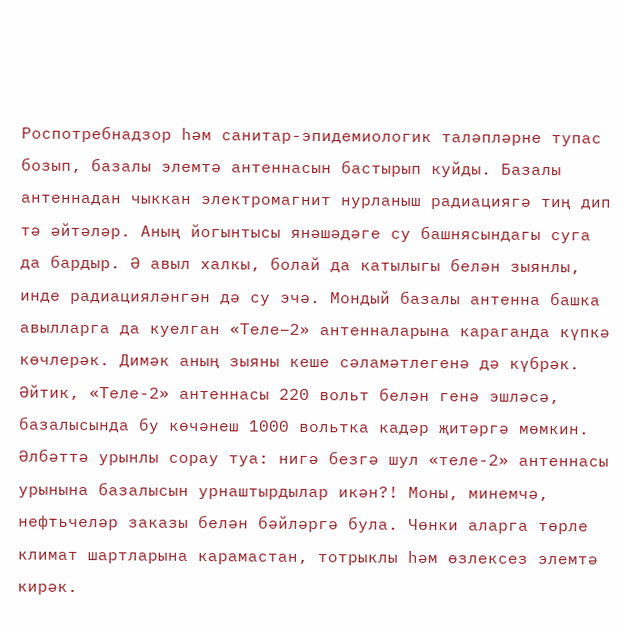Роспотребнадзор һәм санитар-эпидемиологик таләпләрне тупас бозып, базалы элемтә антеннасын бастырып куйды. Базалы антеннадан чыккан электромагнит нурланыш радиациягә тиң дип тә әйтәләр. Аның йогынтысы янәшәдәге су башнясындагы суга да бардыр. Ә авыл халкы, болай да катылыгы белән зыянлы, инде радиацияләнгән дә су эчә. Мондый базалы антенна башка авылларга да куелган «Теле–2» антенналарына караганда күпкә көчлерәк. Димәк аның зыяны кеше сәламәтлегенә дә күбрәк. Әйтик, «Теле-2» антеннасы 220 вольт белән генә эшләсә, базалысында бу көчәнеш 1000 вольтка кадәр җитәргә мөмкин. Әлбәттә урынлы сорау туа: нигә безгә шул «теле-2» антеннасы урынына базалысын урнаштырдылар икән?! Моны, минемчә, нефтьчеләр заказы белән бәйләргә була. Чөнки аларга төрле климат шартларына карамастан, тотрыклы һәм өзлексез элемтә кирәк.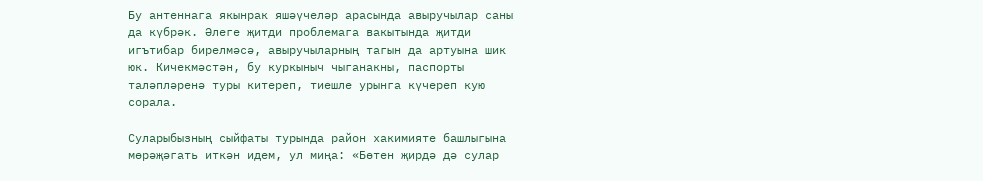Бу антеннага якынрак яшәүчеләр арасында авыручылар саны да күбрәк. Әлеге җитди проблемага вакытында җитди игътибар бирелмәсә, авыручыларның тагын да артуына шик юк. Кичекмәстән, бу куркыныч чыганакны, паспорты таләпләренә туры китереп, тиешле урынга күчереп кую сорала.

Суларыбызның сыйфаты турында район хакимияте башлыгына мөрәҗәгать иткән идем, ул миңа: «Бөтен җирдә дә сулар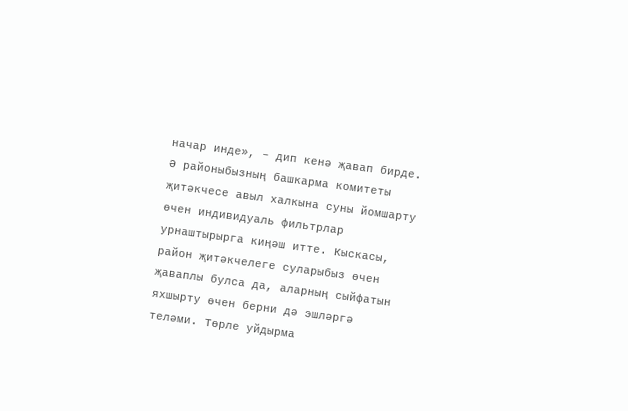начар инде», – дип кенә җавап бирде. Ә районыбызның башкарма комитеты җитәкчесе авыл халкына суны йомшарту өчен индивидуаль фильтрлар урнаштырырга киңәш итте. Кыскасы, район җитәкчелеге суларыбыз өчен җаваплы булса да, аларның сыйфатын яхшырту өчен берни дә эшләргә теләми. Төрле уйдырма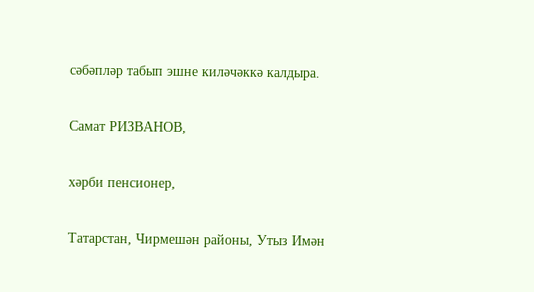сәбәпләр табып эшне киләчәккә калдыра.

Самат РИЗВАНОВ,

хәрби пенсионер,

Татарстан, Чирмешән районы, Утыз Имән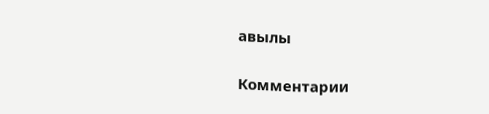авылы

Комментарии